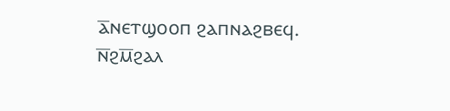ⲁ̅ⲛⲉⲧϣⲟⲟⲡ ϩⲁⲡⲛⲁϩⲃⲉϥ. ⲛ̅ϩⲙ̅ϩⲁⲗ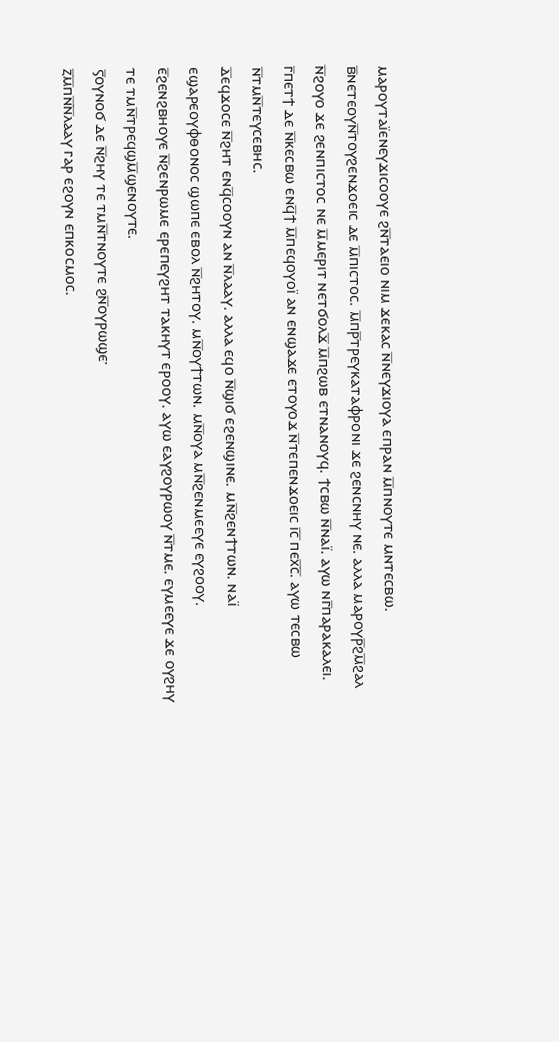ⲙⲁⲣⲟⲩⲧⲁⲓ̈ⲉⲛⲉⲩϫⲓⲥⲟⲟⲩⲉ ϩⲛ̅ⲧⲁⲉⲓⲟ ⲛⲓⲙ ϫⲉⲕⲁⲥ ⲛ̅ⲛⲉⲩϫⲓⲟⲩⲁ ⲉⲡⲣⲁⲛ ⲙ̅ⲡⲛⲟⲩⲧⲉ ⲙⲛⲧⲉⲥⲃⲱ.
ⲃ̅ⲛⲉⲧⲉⲟⲩⲛ̅ⲧⲟⲩϩⲉⲛϫⲟⲉⲓⲥ ⲇⲉ ⲙ̅ⲡⲓⲥⲧⲟⲥ. ⲙ̅ⲡⲣ̅ⲧⲣⲉⲩⲕⲁⲧⲁⲫⲣⲟⲛⲓ ϫⲉ ϩⲉⲛⲥⲛⲏⲩ ⲛⲉ. ⲁⲗⲗⲁ ⲙⲁⲣⲟⲩⲣ̅ϩⲙ̅ϩⲁⲗ ⲛ̅ϩⲟⲩⲟ ϫⲉ ϩⲉⲛⲡⲓⲥⲧⲟⲥ ⲛⲉ ⲙ̅ⲙⲉⲣⲓⲧ ⲛⲉⲧϭⲟⲗϫ̅ ⲙ̅ⲡϩⲱⲃ ⲉⲧⲛⲁⲛⲟⲩϥ. ϯⲥⲃⲱ ⲛ̅ⲛⲁⲓ̈. ⲁⲩⲱ ⲛⲅ̅ⲡⲁⲣⲁⲕⲁⲗⲉⲓ.
ⲅ̅ⲡⲉⲧϯ ⲇⲉ ⲛ̅ⲕⲉⲥⲃⲱ ⲉⲛϥ̅ϯ ⲙ̅ⲡⲉϥⲟⲩⲟⲓ̈ ⲁⲛ ⲉⲛϣⲁϫⲉ ⲉⲧⲟⲩⲟϫ ⲛ̅ⲧⲉⲡⲉⲛϫⲟⲉⲓⲥ ⲓ̅ⲥ̅ ⲡⲉⲭ̅ⲥ̅. ⲁⲩⲱ ⲧⲉⲥⲃⲱ ⲛ̅ⲧⲙⲛ̅ⲧⲉⲩⲥⲉⲃⲏⲥ.
ⲇ̅ⲉϥϫⲟⲥⲉ ⲛ̅ϩⲏⲧ ⲉⲛϥ̅ⲥⲟⲟⲩⲛ ⲁⲛ ⲛ̅ⲗⲁⲁⲩ. ⲁⲗⲗⲁ ⲉϥⲟ ⲛ̅ϣⲓϭ ⲉϩⲉⲛϣⲓⲛⲉ. ⲙⲛ̅ϩⲉⲛϯⲧⲱⲛ. ⲛⲁⲓ̈ ⲉϣⲁⲣⲉⲟⲩⲫⲑⲟⲛⲟⲥ ϣⲱⲡⲉ ⲉⲃⲟⲗ ⲛ̅ϩⲏⲧⲟⲩ. ⲙⲛ̅ⲟⲩϯⲧⲱⲛ. ⲙⲛ̅ⲟⲩⲁ ⲙⲛ̅ϩⲉⲛⲙⲉⲉⲩⲉ ⲉⲩϩⲟⲟⲩ.
ⲉ̅ϩⲉⲛϩⲃⲏⲟⲩⲉ ⲛ̅ϩⲉⲛⲣⲱⲙⲉ ⲉⲣⲉⲡⲉⲩϩⲏⲧ ⲧⲁⲕⲏⲩⲧ ⲉⲣⲟⲟⲩ. ⲁⲩⲱ ⲉⲁⲩϩⲟⲩⲣⲱⲟⲩ ⲛ̅ⲧⲙⲉ. ⲉⲩⲙⲉⲉⲩⲉ ϫⲉ ⲟⲩϩⲏⲩ ⲧⲉ ⲧⲙⲛ̅ⲧⲣⲉϥϣⲙ̅ϣⲉⲛⲟⲩⲧⲉ.
ⲋ̅ⲟⲩⲛⲟϭ ⲇⲉ ⲛ̅ϩⲏⲩ ⲧⲉ ⲧⲙⲛ̅ⲧⲛⲟⲩⲧⲉ ϩⲛ̅ⲟⲩⲣⲱϣⲉ·
ⲍ̅ⲙ̅ⲡⲛ̅ⲛ̅ⲗⲁⲁⲩ ⲅⲁⲣ ⲉϩⲟⲩⲛ ⲉⲡⲕⲟⲥⲙⲟⲥ.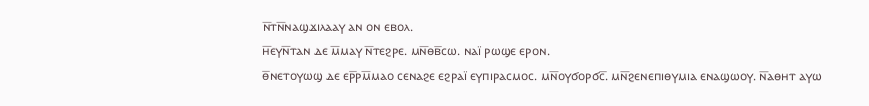ⲛ̅ⲧⲛ̅ⲛⲁϣϫⲓⲗⲁⲁⲩ ⲁⲛ ⲟⲛ ⲉⲃⲟⲗ.
ⲏ̅ⲉⲩⲛ̅ⲧⲁⲛ ⲇⲉ ⲙ̅ⲙⲁⲩ ⲛ̅ⲧⲉϩⲣⲉ. ⲙⲛ̅ⲑⲃ̅ⲥⲱ. ⲛⲁⲓ̈ ⲣⲱϣⲉ ⲉⲣⲟⲛ.
ⲑ̅ⲛⲉⲧⲟⲩⲱϣ ⲇⲉ ⲉⲣ̅ⲣⲙ̅ⲙⲁⲟ ⲥⲉⲛⲁϩⲉ ⲉϩⲣⲁⲓ̈ ⲉⲩⲡⲓⲣⲁⲥⲙⲟⲥ. ⲙⲛ̅ⲟⲩϭⲟⲣϭⲥ̅. ⲙⲛ̅ϩⲉⲛⲉⲡⲓⲑⲩⲙⲓⲁ ⲉⲛⲁϣⲱⲟⲩ. ⲛ̅ⲁⲑⲏⲧ ⲁⲩⲱ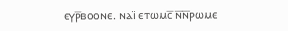ⲉⲩⲣ̅ⲃⲟⲟⲛⲉ. ⲛⲁⲓ̈ ⲉⲧⲱⲙⲥ̅ ⲛ̅ⲛ̅ⲣⲱⲙⲉ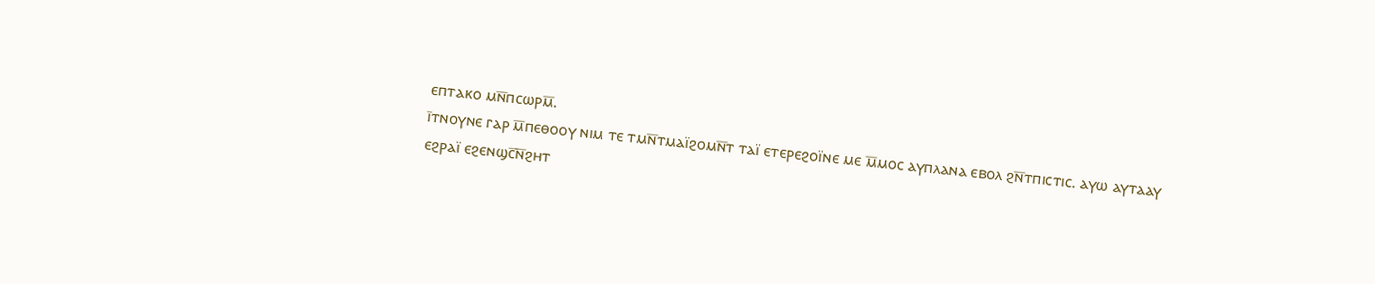ⲉⲡⲧⲁⲕⲟ ⲙⲛ̅ⲡⲥⲱⲣⲙ̅.
ⲓ̅ⲧⲛⲟⲩⲛⲉ ⲅⲁⲣ ⲙ̅ⲡⲉⲑⲟⲟⲩ ⲛⲓⲙ ⲧⲉ ⲧⲙⲛ̅ⲧⲙⲁⲓ̈ϩⲟⲙⲛ̅ⲧ ⲧⲁⲓ̈ ⲉⲧⲉⲣⲉϩⲟⲓ̈ⲛⲉ ⲙⲉ ⲙ̅ⲙⲟⲥ ⲁⲩⲡⲗⲁⲛⲁ ⲉⲃⲟⲗ ϩⲛ̅ⲧⲡⲓⲥⲧⲓⲥ. ⲁⲩⲱ ⲁⲩⲧⲁⲁⲩ ⲉϩⲣⲁⲓ̈ ⲉϩⲉⲛϣⲥ̅ⲛ̅ϩⲏⲧ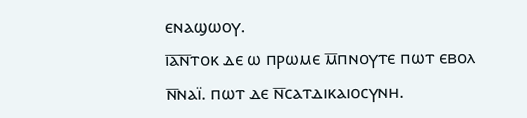ⲉⲛⲁϣⲱⲟⲩ.
ⲓ̅ⲁ̅ⲛ̅ⲧⲟⲕ ⲇⲉ ⲱ ⲡⲣⲱⲙⲉ ⲙ̅ⲡⲛⲟⲩⲧⲉ ⲡⲱⲧ ⲉⲃⲟⲗ ⲛ̅ⲛⲁⲓ̈. ⲡⲱⲧ ⲇⲉ ⲛ̅ⲥⲁⲧⲇⲓⲕⲁⲓⲟⲥⲩⲛⲏ.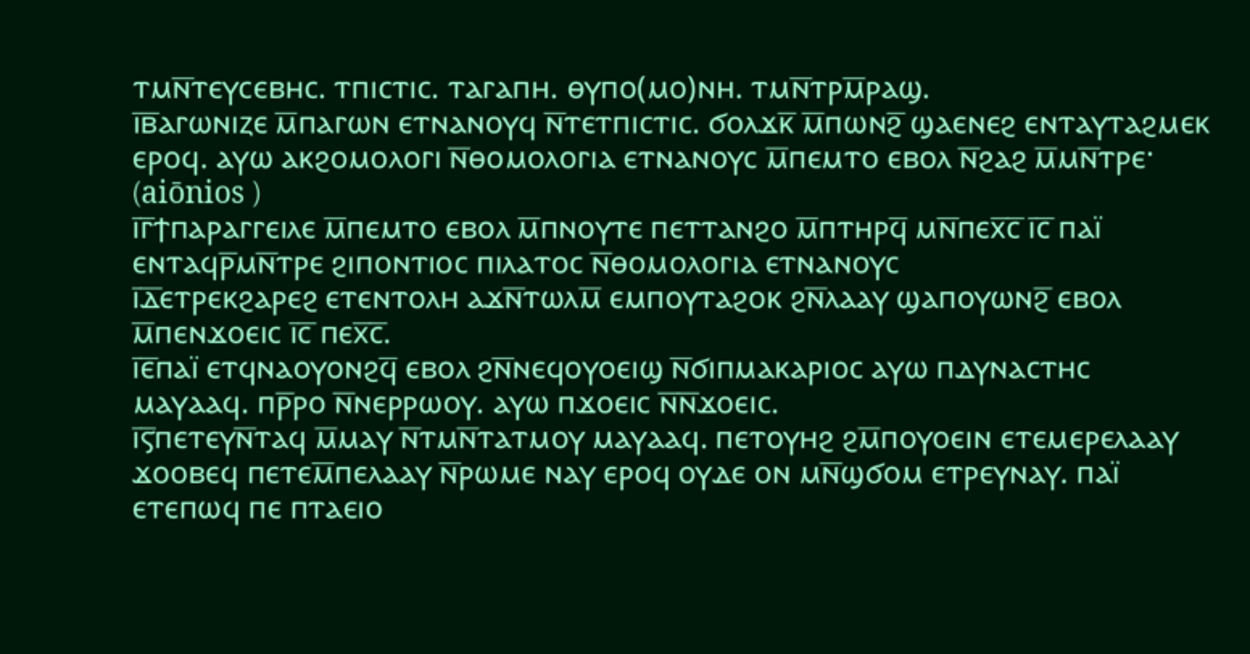ⲧⲙⲛ̅ⲧⲉⲩⲥⲉⲃⲏⲥ. ⲧⲡⲓⲥⲧⲓⲥ. ⲧⲁⲅⲁⲡⲏ. ⲑⲩⲡⲟ(ⲙⲟ)ⲛⲏ. ⲧⲙⲛ̅ⲧⲣⲙ̅ⲣⲁϣ.
ⲓ̅ⲃ̅ⲁⲅⲱⲛⲓⲍⲉ ⲙ̅ⲡⲁⲅⲱⲛ ⲉⲧⲛⲁⲛⲟⲩϥ ⲛ̅ⲧⲉⲧⲡⲓⲥⲧⲓⲥ. ϭⲟⲗϫⲕ̅ ⲙ̅ⲡⲱⲛϩ̅ ϣⲁⲉⲛⲉϩ ⲉⲛⲧⲁⲩⲧⲁϩⲙⲉⲕ ⲉⲣⲟϥ. ⲁⲩⲱ ⲁⲕϩⲟⲙⲟⲗⲟⲅⲓ ⲛ̅ⲑⲟⲙⲟⲗⲟⲅⲓⲁ ⲉⲧⲛⲁⲛⲟⲩⲥ ⲙ̅ⲡⲉⲙⲧⲟ ⲉⲃⲟⲗ ⲛ̅ϩⲁϩ ⲙ̅ⲙⲛ̅ⲧⲣⲉ· (aiōnios )
ⲓ̅ⲅ̅ϯⲡⲁⲣⲁⲅⲅⲉⲓⲗⲉ ⲙ̅ⲡⲉⲙⲧⲟ ⲉⲃⲟⲗ ⲙ̅ⲡⲛⲟⲩⲧⲉ ⲡⲉⲧⲧⲁⲛϩⲟ ⲙ̅ⲡⲧⲏⲣϥ̅ ⲙⲛ̅ⲡⲉⲭ̅ⲥ̅ ⲓ̅ⲥ̅ ⲡⲁⲓ̈ ⲉⲛⲧⲁϥⲣ̅ⲙⲛ̅ⲧⲣⲉ ϩⲓⲡⲟⲛⲧⲓⲟⲥ ⲡⲓⲗⲁⲧⲟⲥ ⲛ̅ⲑⲟⲙⲟⲗⲟⲅⲓⲁ ⲉⲧⲛⲁⲛⲟⲩⲥ
ⲓ̅ⲇ̅ⲉⲧⲣⲉⲕϩⲁⲣⲉϩ ⲉⲧⲉⲛⲧⲟⲗⲏ ⲁϫⲛ̅ⲧⲱⲗⲙ̅ ⲉⲙⲡⲟⲩⲧⲁϩⲟⲕ ϩⲛ̅ⲗⲁⲁⲩ ϣⲁⲡⲟⲩⲱⲛϩ̅ ⲉⲃⲟⲗ ⲙ̅ⲡⲉⲛϫⲟⲉⲓⲥ ⲓ̅ⲥ̅ ⲡⲉⲭ̅ⲥ̅.
ⲓ̅ⲉ̅ⲡⲁⲓ̈ ⲉⲧϥⲛⲁⲟⲩⲟⲛϩϥ̅ ⲉⲃⲟⲗ ϩⲛ̅ⲛⲉϥⲟⲩⲟⲉⲓϣ ⲛ̅ϭⲓⲡⲙⲁⲕⲁⲣⲓⲟⲥ ⲁⲩⲱ ⲡⲇⲩⲛⲁⲥⲧⲏⲥ ⲙⲁⲩⲁⲁϥ. ⲡⲣ̅ⲣⲟ ⲛ̅ⲛⲉⲣⲣⲱⲟⲩ. ⲁⲩⲱ ⲡϫⲟⲉⲓⲥ ⲛ̅ⲛ̅ϫⲟⲉⲓⲥ.
ⲓ̅ⲋ̅ⲡⲉⲧⲉⲩⲛ̅ⲧⲁϥ ⲙ̅ⲙⲁⲩ ⲛ̅ⲧⲙⲛ̅ⲧⲁⲧⲙⲟⲩ ⲙⲁⲩⲁⲁϥ. ⲡⲉⲧⲟⲩⲏϩ ϩⲙ̅ⲡⲟⲩⲟⲉⲓⲛ ⲉⲧⲉⲙⲉⲣⲉⲗⲁⲁⲩ ϫⲟⲟⲃⲉϥ ⲡⲉⲧⲉⲙ̅ⲡⲉⲗⲁⲁⲩ ⲛ̅ⲣⲱⲙⲉ ⲛⲁⲩ ⲉⲣⲟϥ ⲟⲩⲇⲉ ⲟⲛ ⲙⲛ̅ϣϭⲟⲙ ⲉⲧⲣⲉⲩⲛⲁⲩ. ⲡⲁⲓ̈ ⲉⲧⲉⲡⲱϥ ⲡⲉ ⲡⲧⲁⲉⲓⲟ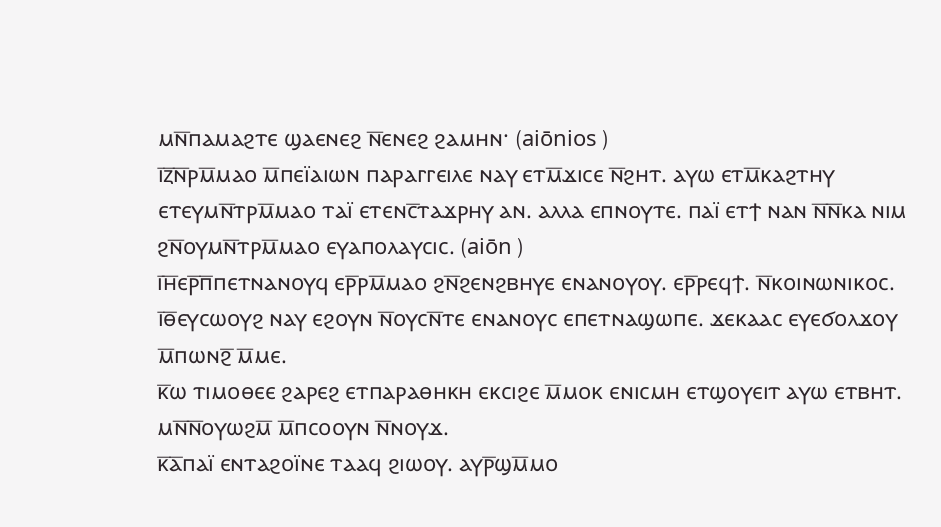ⲙⲛ̅ⲡⲁⲙⲁϩⲧⲉ ϣⲁⲉⲛⲉϩ ⲛ̅ⲉⲛⲉϩ ϩⲁⲙⲏⲛ· (aiōnios )
ⲓ̅ⲍ̅ⲛ̅ⲣⲙ̅ⲙⲁⲟ ⲙ̅ⲡⲉⲓ̈ⲁⲓⲱⲛ ⲡⲁⲣⲁⲅⲅⲉⲓⲗⲉ ⲛⲁⲩ ⲉⲧⲙ̅ϫⲓⲥⲉ ⲛ̅ϩⲏⲧ. ⲁⲩⲱ ⲉⲧⲙ̅ⲕⲁϩⲧⲏⲩ ⲉⲧⲉⲩⲙⲛ̅ⲧⲣⲙ̅ⲙⲁⲟ ⲧⲁⲓ̈ ⲉⲧⲉⲛⲥ̅ⲧⲁϫⲣⲏⲩ ⲁⲛ. ⲁⲗⲗⲁ ⲉⲡⲛⲟⲩⲧⲉ. ⲡⲁⲓ̈ ⲉⲧϯ ⲛⲁⲛ ⲛ̅ⲛ̅ⲕⲁ ⲛⲓⲙ ϩⲛ̅ⲟⲩⲙⲛ̅ⲧⲣⲙ̅ⲙⲁⲟ ⲉⲩⲁⲡⲟⲗⲁⲩⲥⲓⲥ. (aiōn )
ⲓ̅ⲏ̅ⲉⲣ̅ⲡ̅ⲡⲉⲧⲛⲁⲛⲟⲩϥ ⲉⲣ̅ⲣⲙ̅ⲙⲁⲟ ϩⲛ̅ϩⲉⲛϩⲃⲏⲩⲉ ⲉⲛⲁⲛⲟⲩⲟⲩ. ⲉⲣ̅ⲣⲉϥϯ. ⲛ̅ⲕⲟⲓⲛⲱⲛⲓⲕⲟⲥ.
ⲓ̅ⲑ̅ⲉⲩⲥⲱⲟⲩϩ ⲛⲁⲩ ⲉϩⲟⲩⲛ ⲛ̅ⲟⲩⲥⲛ̅ⲧⲉ ⲉⲛⲁⲛⲟⲩⲥ ⲉⲡⲉⲧⲛⲁϣⲱⲡⲉ. ϫⲉⲕⲁⲁⲥ ⲉⲩⲉϭⲟⲗϫⲟⲩ ⲙ̅ⲡⲱⲛϩ̅ ⲙ̅ⲙⲉ.
ⲕ̅ⲱ ⲧⲓⲙⲟⲑⲉⲉ ϩⲁⲣⲉϩ ⲉⲧⲡⲁⲣⲁⲑⲏⲕⲏ ⲉⲕⲥⲓϩⲉ ⲙ̅ⲙⲟⲕ ⲉⲛⲓⲥⲙⲏ ⲉⲧϣⲟⲩⲉⲓⲧ ⲁⲩⲱ ⲉⲧⲃⲏⲧ. ⲙⲛ̅ⲛ̅ⲟⲩⲱϩⲙ̅ ⲙ̅ⲡⲥⲟⲟⲩⲛ ⲛ̅ⲛⲟⲩϫ.
ⲕ̅ⲁ̅ⲡⲁⲓ̈ ⲉⲛⲧⲁϩⲟⲓ̈ⲛⲉ ⲧⲁⲁϥ ϩⲓⲱⲟⲩ. ⲁⲩⲣ̅ϣⲙ̅ⲙⲟ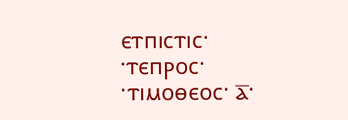ⲉⲧⲡⲓⲥⲧⲓⲥ· ·ⲧⲉⲡⲣⲟⲥ· ·ⲧⲓⲙⲟⲑⲉⲟⲥ· ⲁ̅·